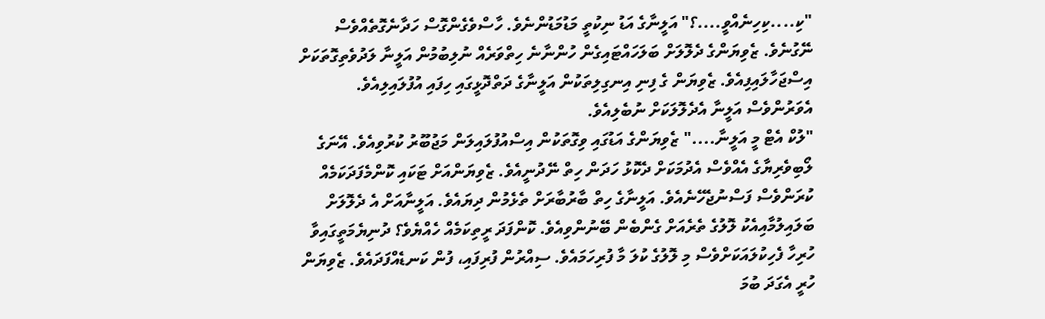"ކި....ކިހިނެއްވީ....؟" އަލީނާގެ އަޑު ނިކުތީ މަޑުމަޑުންނެވެ. ހާސްވެގެންގޮސް ހަދާނެގޮތެއްވެސް ނޭގުނެވެ. ޒެވިޔަންގެ ދެލޮލަށް ބަލަހައްޓައިގެން ހުންނާނެ ހިތްވަރެއް ނުލިބުމުން އަލީނާ ލަދުވެތިގޮތަކަށް އިސްޖަހާލައިފިއެވެ. ޒެވިޔަން ގެ ފިނި އިނގިލިތަކުން އަލީނާގެ ދަތްދޮޅީގައި ހިފައި އުފުލައިލިއެވެ. އެވަރުންވެސް އަލީނާ އެދެލޮލަކަށް ނުބެލިއެވެ.
"ލުކް އެޓް މީ އަލީނާ...." ޒެވިޔަންގެ އަޑުގައި ވިގޮތަކުން އިސްއުފުލައިލަން މަޖުބޫރު ކުރުވިއެވެ. އޭނަގެ ލޯބިވެރިޔާގެ އެއްވެސް އެދުމަކަށް ދެކޮޅު ހަދަން ހިތް ނޭދުނީއެވެ. ޒެވިޔަންއަށް ޓަކައި ކޮންމެފަދަކަމެއް ކުރަންވެސް ފަސްނުޖެހޭނެއެވެ. އަލީނާގެ ހިތް ބާރުބާރަށް ތެޅެމުން ދިޔައެވެ. އަލީނާއަށް އެ ދެލޮލަށް ބަލައިލުމާއިއެކު ލޮލުގެ ތެރެއަށް ގެންބެން ބޭނުންވިއެވެ. ކޮންފަދަ ރީތިކަމެއް ހެއްޔެވެ؟ ދުނިޔެމަތީގައިވާ ހުރިހާ ފެހިކުލައަކަށްވެސް މި ލޮލުގެ ކުލަ މާ ފުރިހަމައެވެ. ސިއްރުން ފުރިފައި، ފުން ކަނޑެއްފަދައެވެ. ޒެވިޔަން ހުރީ އެގަދަ ބުމަ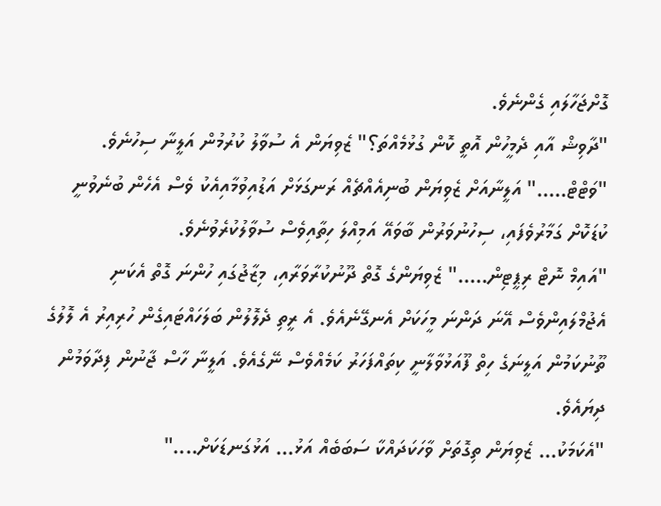ގޮށްޖަހާލައި ގެންނެވެ.
"ދާވިޝް އާއި ދެމީހުން އޮތީ ކޮން ގުޅުމެއްތަ؟" ޒެވިޔަން އެ ސުވާލު ކުރުމުން އަލީނާ ސިހުނެވެ.
"ވަޓްޓް....." އަލީނާއަށް ޒެވިޔަން ބުނިއެއްޗެއް ރަނގަޅަށް އަޑުއިވުމާއިއެކު ވެސް އެހެން ބުނެވުނީ ކުޑަކޮށް ގަމާރުވެފައި، ސިހުނުވަރުން ބާވައޭ އަމިއްލަ ހިތާއިވެސް ސުވާލުކުރެވުނެވެ.
"އައިމް ނޮޓް ރިޕީޓިން....." ޒެވިޔަންގެ ގޮތް ދޫނުކުރާވަރާއި، މިޒާޖުގައި ހުންނަ ގޮތް އެކަނި އެޖުމްލައިންވެސް އޭނަ ދަންނަ މީހަކަށް އެނގޭނެއެވެ. އެ ރީތި ދެލޮލުން ބަލަހައްޓައިގެން ހުރިއިރު އެ ލޮލުގެ ތޫނުކަމުން އަލީނަގެ ހިތް ފޫއަޅުވާލާނީ ކިތައްފަހަރު ކަމެއްވެސް ނޭގެއެވެ. އަލީނާ ހާސް ޖާނުން ފިދާވަމުން ދިޔައެވެ.
"އެކަމަކު... ޒެވިޔަން ތިގޮތަށް ވާހަކަދައްކާ ސަބަބެއް އަޅު... އަޅުގަނޑަކަށް...."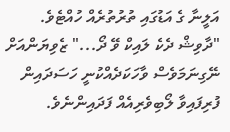އަލީނާ ގެ އަޑުގައި ތުރުތުރެއް ހުއްޓެވެ.
"ދާވިޝް ދެކެ ލައިކް ވޭ ދޯ..." ޒެވިޔަންއަށް ނޭގިނަމަވެސް ވާހަކަދެއްކުނީ ހަސަދައިން ފުރިފައިވާ ލޯބިވެރިއެއް ފަދައިންނެވެ.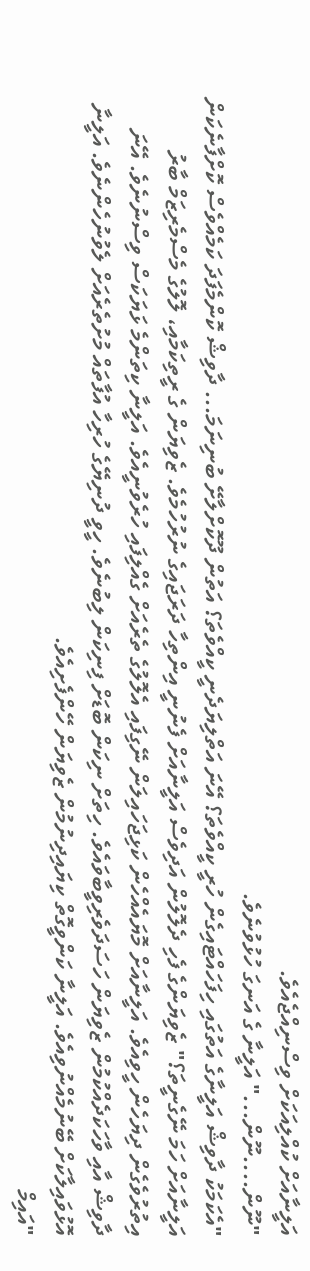އަލީނާއަށް ކުއްލިއަކަށް ވިސްނިއްޖެއެވެ.
"ނޫން....ނޫން..." އަލީނާ ގެ އަނގަ ހުޅުވުނެވެ.
"އެކަމަކު ދާވިޝް އަލީނާގެ އަތުގައި ހިފަހައްޓައިގެން ހުރީ ކީއްވެތަ؟ އޭނަ އަތްލިޔަދެނީ ކީއްވެތަ؟ އަތުން ދޫކޮށްލާށޭ ބުނިނަމަ... ދާވިޝް ކޮންމެފަދަ ކަމެއްވެސް ކޮށްފާނެކަން އަލީނާއަށް ހަމަ ނޭގެނީތަ؟" ޒެވިޔަންގެ ފެހި ދެލޮލުން އަދިވެސް އަލީނާއަށް ފެނުނީ އިންތިހާ ދަރަޖައިގެ ނުރުހުމެވެ. ޒެވިޔަން ގެ ރީތިކަމާއި، ލޮލުގެ މެސްމެރިޒަމް ބާރު އިތުރުވެގެން ދިޔަހެން ހީވިއެވެ. އަލީނާއަށް މޮޔައެއްހެން ކަޅިޖަހައިލަން ނޭގިފައި އެލޮލުގެ ތެރެއަށް ގެއްލިފައި ހުރެވުނީއެވެ. އަލީނާ ކިތަންމެ ޅަޔަކަސް ވިސްނުނެވެ. އޭނަ ދާވިޝް އާއި ވާހަކަދެއްކުމުން ޒެވިޔަން ހަސަދަވެރިވީބާވައެވެ. ހިތަށް ނިކަން ބޮޑަށް ފިނިކަން ލިބުނެވެ. ހީވީ ދުނިޔޭގެ ހުރިހާ އުފާތައް މުށުތެރެއަށް ލެވުނުހެންނެވެ. އަލީނާ އޮޅުވައިލާކަށް ބޭނުމެއްނުވިއެވެ. އަލީނާ ކަންވީގޮތް ކިޔައިދިނުމުން ޒެވިޔަން ހޭންފެށިއެވެ.
"އައިމް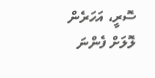ސޮރީ، އަހަރެން ލޮލަށް ފެންނަ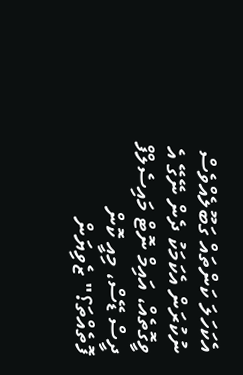އެކަހަލަ ކަންތައް ގަބޫލެއްވެސް ނުކުރަން އެކަމަކު ދެން ނޭގޭ އެ ވީގޮތެއް، އައިމް ނޮޓް މައިސެލްފް ދީސް ޑޭސް، މިއީ ކޮން ފޮތެއްތަ؟" ޒެވިޔަން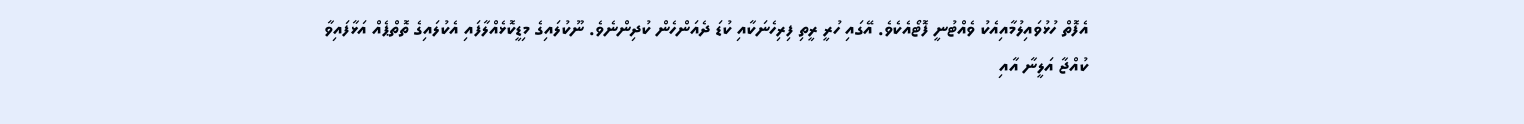އެފޮތް ހުޅުވައިލުމާއިއެކު ވެއްޓުނީ ފޮޓޯއެކެވެ. އޭގައި ހުރީ ރީތި ފިރިހެނަކާއި ކުޑަ ދެއަންހެން ކުދިންނެވެ. ނޫކުލައިގެ މިޑީކޮޅެއްލާފައި އެކުލައިގެ ތޮތްޕެއް އަޅާފައިވާ ކުއްޖާ އަލީނާ އާއި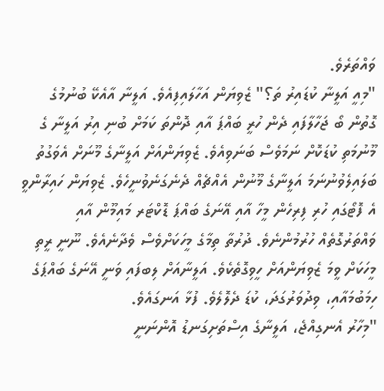ވައްތަރެވެ.
"މިއީ އަލީނާ ކުޑައިރު ތަ؟" ޒެވިޔަން އަހާލައިފިއެވެ. އަލީނާ އާއެކޭ ބުނުމުގެ ގޮތުން ބޯ ޖަހާލާފައި ދެން ހުރީ ބައްޕަ އާއި ދޮންތަ ކަމަށް ބުނި އިރު އަލީނާ ގެ މޫނުމަތި ކުޑަކޮށް ނަމަވެސް ބަނަވިއެވެ. ޒެވިޔަންއަށް އަލީނާގެ މޫނަށް އެވަގުތު ބަލައިލެވުނުނަމަ އަލީނާގެ މޫނުން އެއްޗެއް ދެނެގަނެވުނީހެވެ. ޒެވިޔަން ހައިރާންވީ އެ ފޮޓޯގައި ހުރި ފިރިހެން މީހާ އާއި އޭނަގެ ބައްޕަ ޑޮކްޓަރ މައިމޫން އާއި ވައްތަރުގޮތެއް ހުރުމުންނެވެ. ދުރުތާ ތިމާގެ މީހަކަށްވެސް ވެދާނެއެވެ. ނޫނީ ރީތި މީހަކަށް ވީމަ ޒެވިޔަންއަށް ހީވިގޮތެކެވެ. އަލީނާއަށް ލިބފައި ވަނީ އޭނަގެ ބައްޕަގެ ހިމަބުމައާއި، ވިދުވަރުގަދަ، ކުޑަ ދެލޮލެވެ. ފުޅާ އަނގައެވެ.
"މިހާރު އެނގިއްޖެ، އަލީނާގެ އިސްތަށިގަނޑު އޮންނަނީ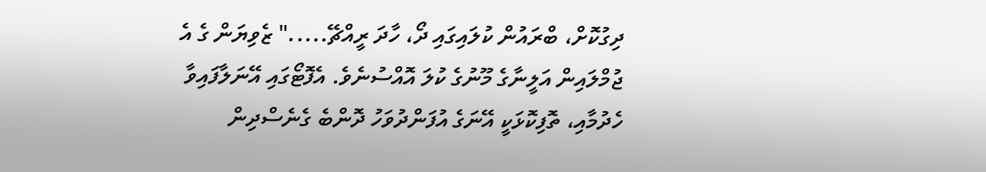ދިގުކޮށް، ބްރައުން ކުލައިގައި ދޯ، ހާދަ ރީއްޗޭ....." ޒެވިޔަން ގެ އެ ޖުމްލައިން އަލީނާގެ މޫނުގެ ކުލަ އޮއްސުނެވެ. އެފޮޓޯގައި އޭނަލާފައިވާ ހެދުމާއި، ތޮފިކޮޅަކީ އޭނަގެ އުފަންދުވަހު ދޮންބެ ގެނެސްދިން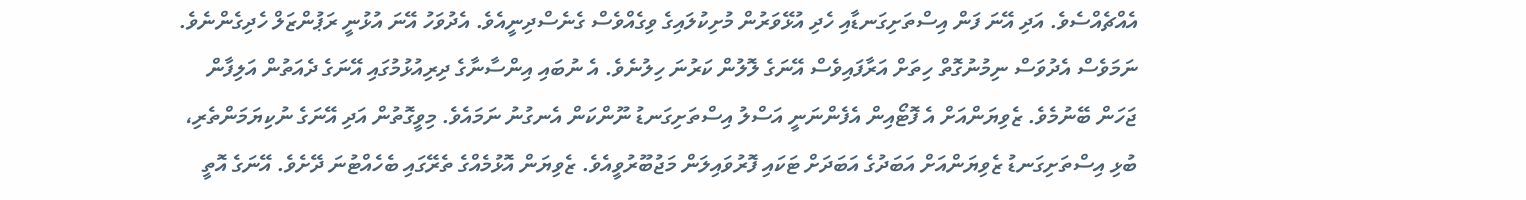އެއްޗެއްސެވެ. އަދި އޭނަ ފަން އިސްތަށިގަނޑާއި ހެދި އުޅޭވަރުން މުށިކުލައިގެ ވިގެއްވެސް ގެނެސްދިނީއެވެ. އެދުވަހު އޭނަ އުޅުނީ ރަޕުންޒަލް ހެދިގެންނެވެ. ނަމަވެސް އެދުވަސް ނިމުނުގޮތް ހިތަށް އަރާފައިވެސް އޭނަގެ ލޮލުން ކަރުނަ ހިލުނެވެ. އެ ނުބައި އިންސާނާގެ ދިރިއުޅުމުގައި އޭނަގެ ދެއަތުން އަލިފާން ޖަހަން ބޭނުމެވެ. ޒެވިޔަންއަށް އެ ފޮޓޯއިން އެފެންނަނީ އަސްލު އިސްތަށިގަނޑު ނޫންކަން އެނގުނު ނަމައެވެ. މިވީގޮތުން އަދި އޭނަގެ ނުކިޔަމަންތެރި، ބުޅި އިސްތަށިގަނޑު ޒެވިޔަންއަށް އަބަދުގެ އަބަދަށް ޓަކައި ފޮރުވައިލަން މަޖުބޫރުވީއެވެ. ޒެވިޔަން އޮޅުމެއްގެ ތެރޭގައި ބެހެއްޓުނަ ދޭށެވެ. އޭނަގެ އޮތީ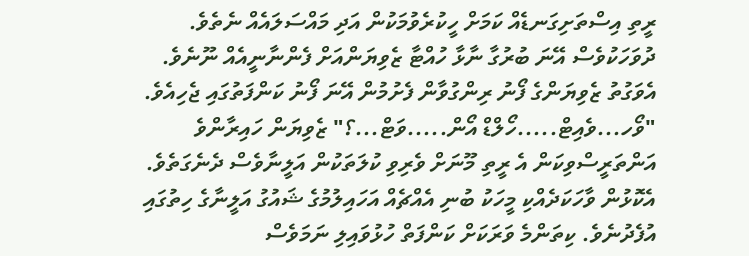ރީތި އިސްތަށިގަނޑެއް ކަމަށް ހީކުރެވުމަކުން އަދި މައްސަލައެއް ނެތެވެ. ދުވަހަކުވެސް އޭނަ ބުރުގާ ނާޅާ ހުއްޓާ ޒެވިޔަންއަށް ފެންނާނީއެއް ނޫނެވެ.
އެވަގުތު ޒެވިޔަންގެ ފޯނު ރިންގުވާން ފެށުމުން އޭނަ ފޯނު ކަންފަތުގައި ޖެހިއެވެ.
"ވޯހ...ވެއިޓް.....ހޯލްޑް އޯން.....ވަޓް...؟" ޒެވިޔަން ހައިރާންވެ އަންތަރީސްވިކަން އެ ރީތި މޫނަށް ވެރިވި ކުލަތަކުން އަލީނާވެސް ދެނެގަތެވެ. އެކޮޅުން ވާހަކަދެއްކި މީހަކު ބުނި އެއްޗެއް އަހައިލުމުގެ ޝައުގު އަލީނާގެ ހިތުގައި އުފެދުނެވެ. ކިތަންމެ ވަރަކަށް ކަންފަތް ހުޅުވައިލި ނަމަވެސް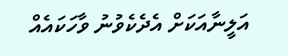އަލީނާއަކަށް އެދެކެވުނު ވާހަކައެއް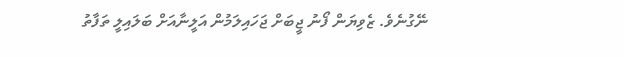ނޭގުނެވެ. ޒެވިޔަން ފޯނު ޖީބަށް ޖަހައިލަމުން އަލީނާއަށް ބަލައިލީ ތަފާތު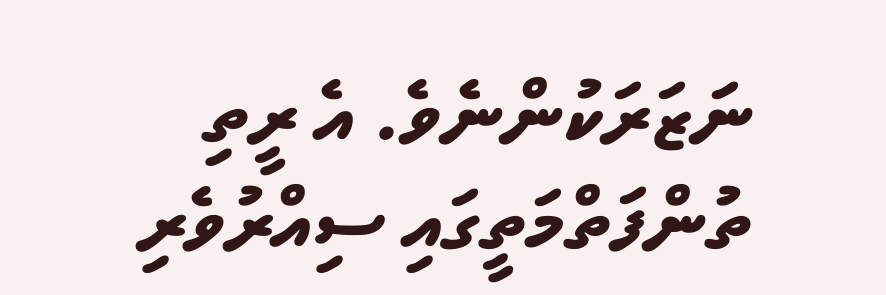ނަޒަރަކުންނެވެ. އެ ރީތި ތުންފަތްމަތީގައި ސިއްރުވެރި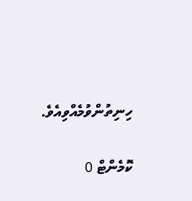ހިނިތުންވުމެއްވިއެވެ.

ކޮމެންޓް 0